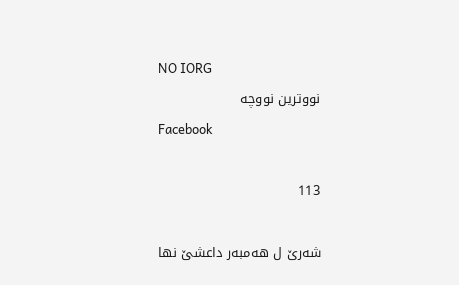NO IORG
نووترين نووچه
Facebook

113

شەرێ ل ھەمبەر داعشێ نھا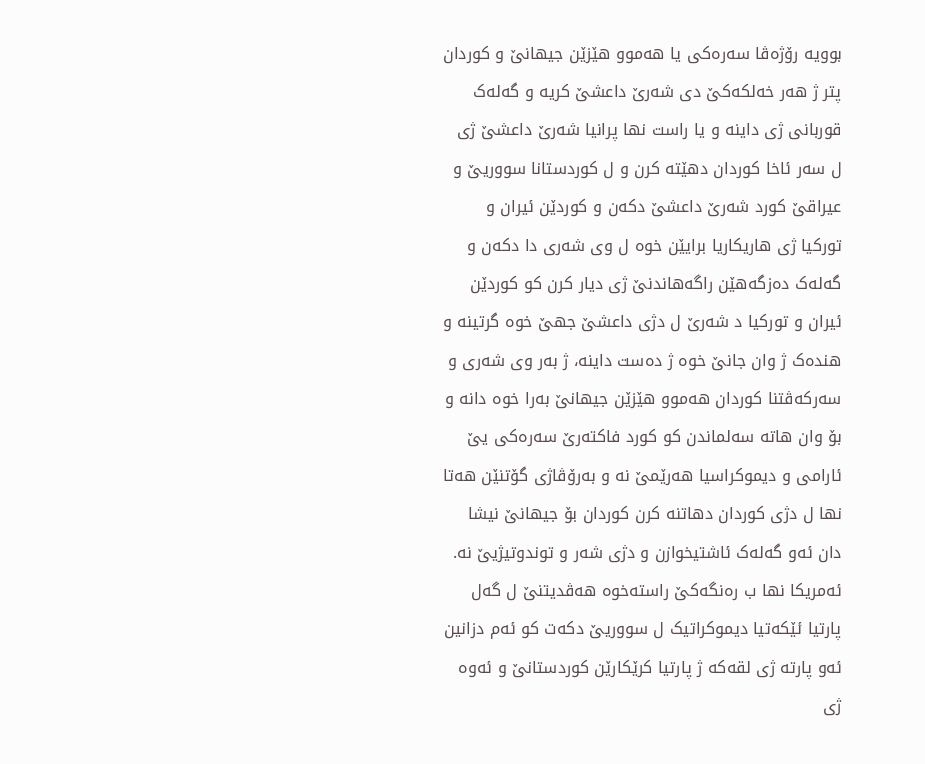بوویە رۆژەڤا سەرەکی یا ھەموو ھێزێن جیھانێ و کوردان پتر ژ ھەر خەلکەکێ دی شەرێ داعشێ کریە و گەلەک قوربانی ژی داینە و یا راست نھا پرانیا شەرێ داعشێ ژی ل سەر ئاخا کوردان دھێتە کرن و ل کوردستانا سووریێ و عیراقێ کورد شەرێ داعشێ دکەن و کوردێن ئیران و تورکیا ژی ھاریکاریا برایێن خوە ل وی شەری دا دکەن و گەلەک دەزگەھێن راگەھاندنێ ژی دیار کرن کو کوردێن ئیران و تورکیا د شەرێ ل دژی داعشێ جھێ خوە گرتینە و ھندەک ژ وان جانێ خوە ژ دەست داینە، ژ بەر وی شەری و سەرکەڤتنا کوردان ھەموو ھێزێن جیھانێ بەرا خوە دانە و بۆ وان ھاتە سەلماندن کو کورد فاکتەرێ سەرەکی یێ ئارامی و دیموکراسیا ھەرێمێ نە و بەرۆڤاژی گۆتنێن ھەتا نھا ل دژی کوردان دھاتنە کرن کوردان بۆ جیھانێ نیشا دان ئەو گەلەک ئاشتیخوازن و دژی شەر و توندوتیژیێ نە.
ئەمریکا نھا ب رەنگەکێ راستەخوە ھەڤدیتنێ ل گەل پارتیا ئێکەتیا دیموکراتیک ل سووریێ دکەت کو ئەم دزانین ئەو پارتە ژی لقەکە ژ پارتیا کرێکارێن کوردستانێ و ئەوە ژی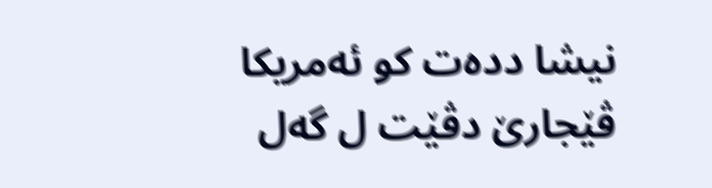نیشا ددەت کو ئەمریکا ڤێجارێ دڤێت ل گەل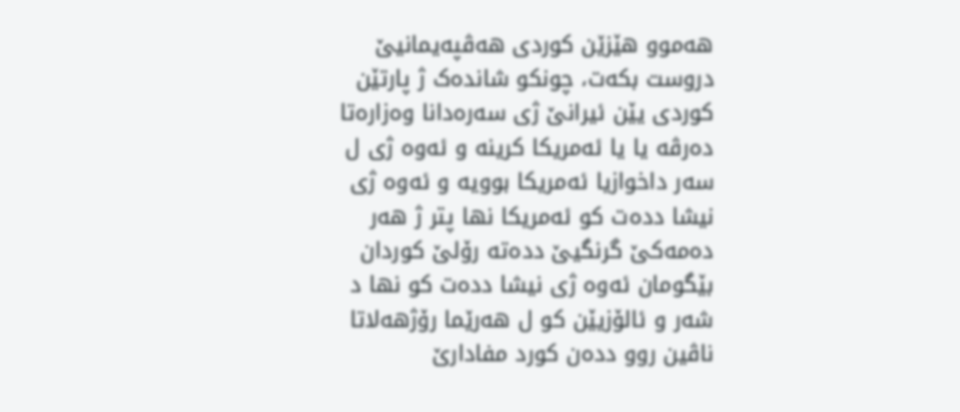ھەموو ھێزێن کوردی ھەڤپەیمانیێ دروست بکەت، چونکو شاندەک ژ پارتێن کوردی یێن ئیرانێ ژی سەرەدانا وەزارەتا دەرڤە یا یا ئەمریکا کرینە و ئەوە ژی ل سەر داخوازیا ئەمریکا بوویە و ئەوە ژی نیشا ددەت کو ئەمریکا نھا پتر ژ ھەر دەمەکێ گرنگیێ ددەتە رۆلێ کوردان بێگومان ئەوە ژی نیشا ددەت کو نھا د شەر و ئالۆزیێن کو ل ھەرێما رۆژھەلاتا ناڤین روو ددەن کورد مفادارێ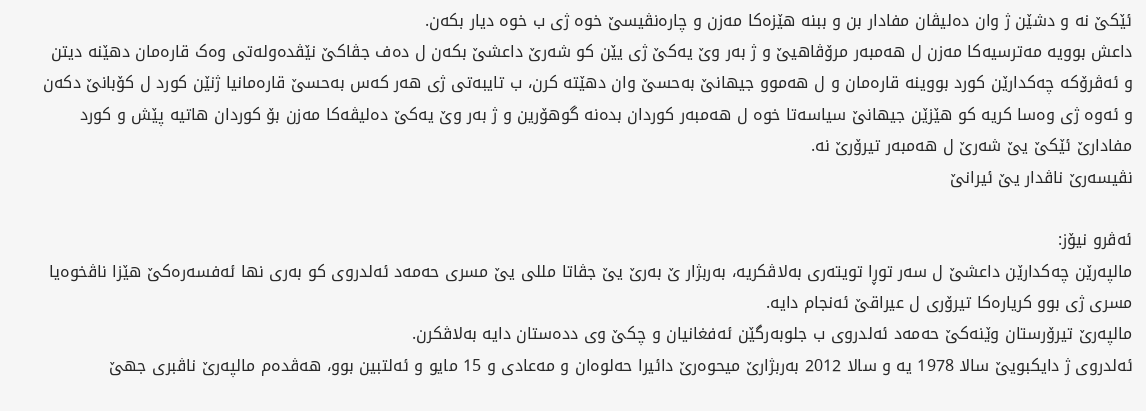ئێکێ نە و دشێن ژ وان دەلیڤان مفادار بن و ببنە ھێزەکا مەزن و چارەنڤیسێ خوە ژی ب خوە دیار بکەن.
داعش بوویە مەترسیەکا مەزن ل ھەمبەر مرۆڤاھیێ و ژ بەر وێ یەکێ ژی یێن کو شەرێ داعشێ بکەن ل دەف جڤاکێ نێڤدەولەتی وەک قارەمان دھێنە دیتن و ئەڤرۆکە چەکدارێن کورد بووینە قارەمان و ل ھەموو جیھانێ بەحسێ وان دھێتە کرن، ب تایبەتی ژی ھەر کەس بەحسێ قارەمانیا ژنێن کورد ل کۆبانێ دکەن و ئەوە ژی وەسا کریە کو ھێزێن جیھانێ سیاسەتا خوە ل ھەمبەر کوردان بدەنە گوھۆرین و ژ بەر وێ یەکێ دەلیڤەکا مەزن بۆ کوردان ھاتیە پێش و کورد مفادارێ ئێکێ یێ شەرێ ل ھەمبەر تیرۆرێ نە.
نڤیسەرێ ناڤدار یێ ئیرانێ

ئه‌ڤرو نیۆز:
مالپه‌رێن چه‌كدارێن داعشێ ل سه‌ر توڕا تویته‌رى به‌لاڤكریه‌، به‌ربژار ێ به‌رێ یێ جڤاتا مللى یێ مسرى حه‌مه‌د ئه‌لدروی كو به‌رى نها ئه‌فسه‌ره‌كێ هێزا ناڤخوه‌یا مسرى ژى بوو كریاره‌كا تیرۆرى ل عیراقێ ئه‌نجام دایه‌.
مالپه‌رێ تیرۆرستان وێنه‌كێ حه‌مه‌د ئه‌لدروى ب جلوبه‌رگێن ئه‌فغانیان و چكێ وى دده‌ستان دایه‌ به‌لاڤكرن.
ئه‌لدروى ژ دایكبویێ سالا 1978 یه‌ و سالا 2012 به‌ربژارێ میحوه‌رێ دائیرا حه‌لوه‌ان و مه‌عادی و 15 مایو و ئه‌لتبین بوو، هه‌ڤده‌م مالپه‌رێ ناڤبرى جهێ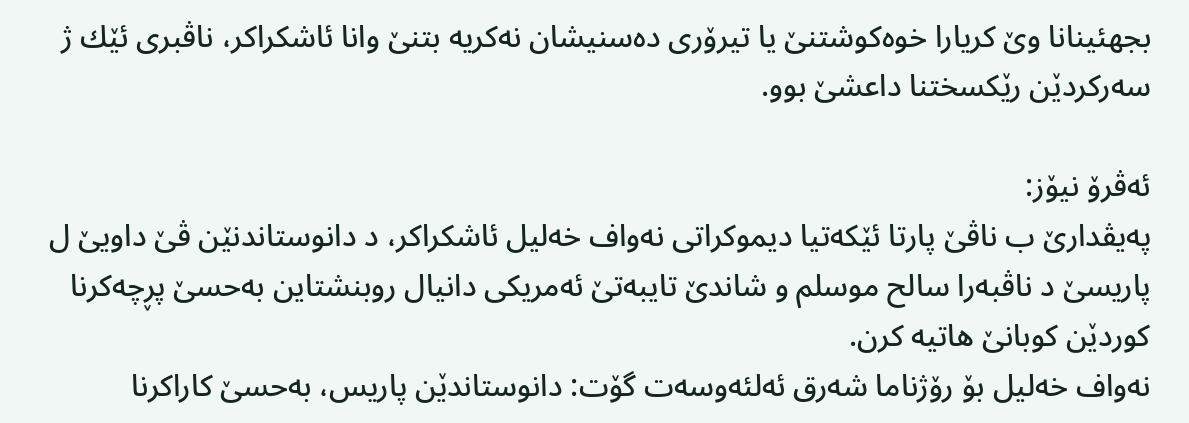بجهئینانا وێ كریارا خوه‌كوشتنێ یا تیرۆرى ده‌سنیشان نه‌كریه‌ بتنێ وانا ئاشكراكر، ناڤبرى ئێك ژ سه‌ركردێن رێكسختنا داعشێ بوو.

ئه‌ڤرۆ نیۆز:
په‌یڤدارێ ب ناڤێ پارتا ئێكه‌تیا دیموكراتى نه‌واف خه‌لیل ئاشكراكر، د دانوستاندنێن ڤێ داویێ ل پاریسێ د ناڤبه‌را سالح موسلم و شاندێ تایبه‌تێ ئه‌مریكى دانیال روبنشتاین به‌حسێ پڕچه‌كرنا كوردێن كوبانێ هاتیه‌ كرن.
نه‌واف خه‌لیل بۆ رۆژناما شه‌رق ئه‌لئه‌وسه‌ت گۆت: دانوستاندێن پاریس، به‌حسێ كاراكرنا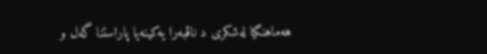هه‌ماهنگیا له‌شكرى د ناڤبه‌را یه‌كینه‌یا پاراستنا گه‌ل و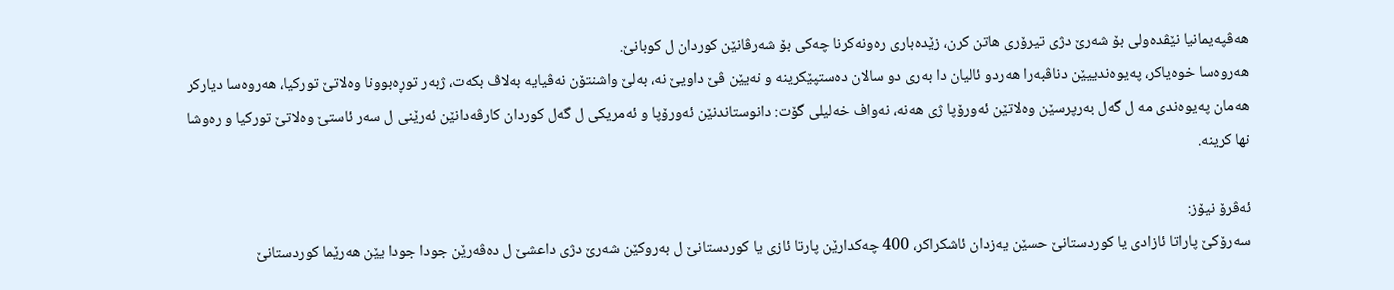هه‌ڤپه‌یمانیا نێڤده‌ولى بۆ شه‌رێ دژى تیرۆرى هاتن كرن، زێده‌بارى ره‌ونه‌كرنا چه‌كى بۆ شه‌رڤانێن كوردان ل كوبانێ.
هه‌روه‌سا خوه‌یاكر، په‌یوه‌ندییێن دناڤبه‌را هه‌ردو ئالیان دا به‌رى دو سالان ده‌ستپێكرینه‌ و نه‌یێن ڤێ داویێ نه‌، به‌لێ واشنتۆن نه‌ڤیایه‌ به‌لاڤ بكه‌ت، ژبه‌ر توڕه‌بوونا وه‌لاتێ توركیا، هه‌روه‌سا دیاركر هه‌مان په‌یوه‌ندى مه‌ ل گه‌ل به‌رپرسێن وه‌لاتێن ئه‌ورۆپا ژى هه‌نه‌، نه‌واف خه‌لیلى گۆت: دانوستاندنێن ئه‌ورۆپا و ئه‌مریكى ل گه‌ل كوردان كارڤه‌دانێن ئه‌رێنى ل سه‌ر ئاستێ وه‌لاتێ توركیا و ره‌وشا نها كرینه‌.

ئه‌ڤرۆ نیۆز:
سه‌رۆكێ پاراتا ئازادى یا كوردستانێ حسێن یه‌زدان ئاشكراكر، 400 چه‌كدارێن پارتا ئازى یا كوردستانێ ل به‌روكێن شه‌رێ دژى داعشێ ل ده‌ڤه‌رێن جودا جودا یێن هه‌رێما كوردستانێ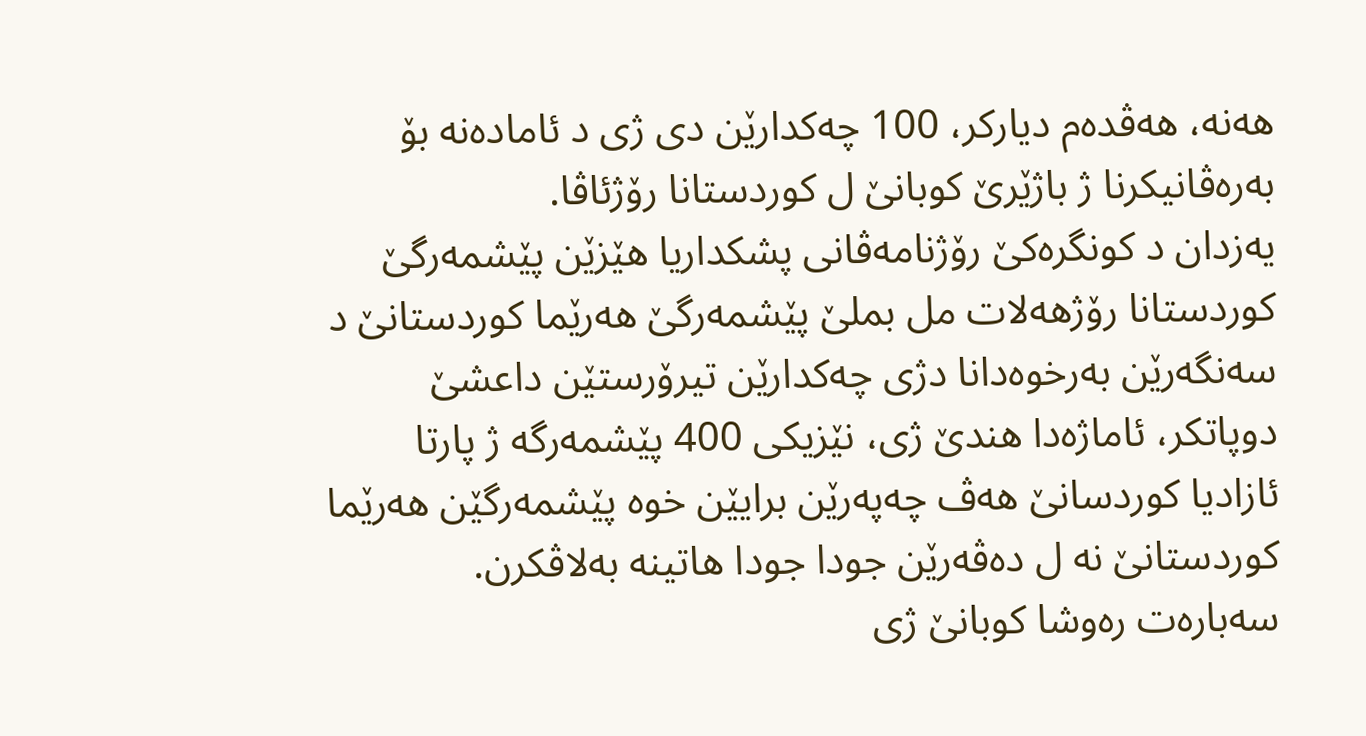هه‌نه‌، هه‌ڤده‌م دیاركر، 100 چه‌كدارێن دى ژى د ئاماده‌نه‌ بۆ به‌ره‌ڤانیكرنا ژ باژێرێ كوبانێ ل كوردستانا رۆژئاڤا.
یه‌زدان د كونگره‌كێ رۆژنامه‌ڤانى پشكداریا هێزێن پێشمه‌رگێ كوردستانا رۆژهه‌لات مل بملێ پێشمه‌رگێ هه‌رێما كوردستانێ د سه‌نگه‌رێن به‌رخوه‌دانا دژى چه‌كدارێن تیرۆرستێن داعشێ دوپاتكر، ئاماژه‌دا هندێ ژى، نێزیكى 400 پێشمه‌رگه‌ ژ پارتا ئازادیا كوردسانێ هه‌ڤ چه‌په‌رێن برایێن خوه‌ پێشمه‌رگێن هه‌رێما كوردستانێ نه‌ ل ده‌ڤه‌رێن جودا جودا هاتینه‌ به‌لاڤكرن.
سه‌باره‌ت ره‌وشا كوبانێ ژى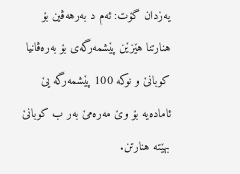یه‌زدان گۆت: ئه‌م د به‌رهه‌ڤین بۆ هنارتنا هێزێن پێشمه‌رگه‌ى بۆ به‌ره‌ڤانیا كوبانێ و نوكه‌ 100 پێشمه‌رگه‌ یێ ئاماده‌یه‌ بۆ وێ مه‌ره‌مێ به‌ر ب كوبانێ بهێته‌ هنارتن.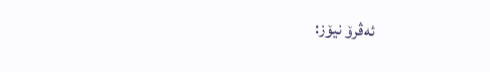ئه‌ڤرۆ نیۆز: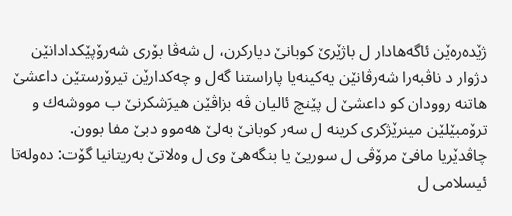ژێده‌ره‌ێن ئاگه‌هادار ل باژێرێ كوبانێ دیاركرن، ل شه‌ڤا بۆرى شه‌رۆپێكدادانێن دژوار د ناڤبه‌را شه‌رڤانێن یه‌كینه‌یا پاراستنا گه‌ل و چه‌كدارێن تیرۆرستێن داعشێ هاتنه‌ روودان كو داعشێ ل پێنچ ئالیان ڤه‌ بزاڤێن هیرَشكرنێ ب مووشه‌ك و ترۆمبێلێن مینرێژكرى كرینه‌ ل سه‌ر كوبانێ به‌لێ هه‌موو دبێ مفا بوون.
چاڤدێریا مافێ مرۆڤى ل سوریێ یا بنگه‌هێ وى ل وه‌لاتێ به‌ریتانیا گۆت: ده‌وله‌تا ئیسلامى ل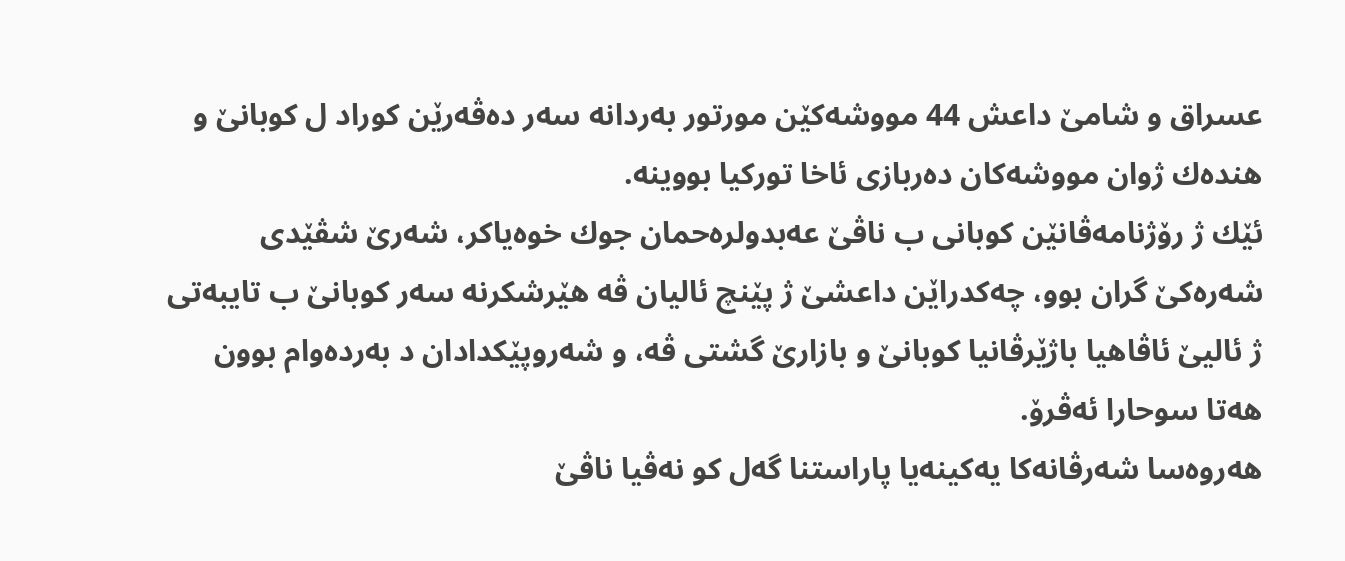عسراق و شامێ داعش 44 مووشه‌كێن مورتور به‌ردانه‌ سه‌ر ده‌ڤه‌رێن كوراد ل كوبانێ و هنده‌ك ژوان مووشه‌كان ده‌ربازى ئاخا توركیا بووینه‌.
ئێك ژ رۆژنامه‌ڤانێن كوبانى ب ناڤێ عه‌بدولره‌حمان جوك خوه‌یاكر، شه‌رێ شڤێدى شه‌ره‌كێ گران بوو، چه‌كدراێن داعشێ ژ پێنچ ئالیان ڤه‌ هێرشكرنه‌ سه‌ر كوبانێ ب تایبه‌تى ژ ئالیێ ئاڤاهیا باژێرڤانیا كوبانێ و بازارێ گشتى ڤه‌، و شه‌روپێكدادان د به‌رده‌وام بوون هه‌تا سوحارا ئه‌ڤرۆ.
هه‌روه‌سا شه‌رڤانه‌كا یه‌كینه‌یا پاراستنا گه‌ل كو نه‌ڤیا ناڤێ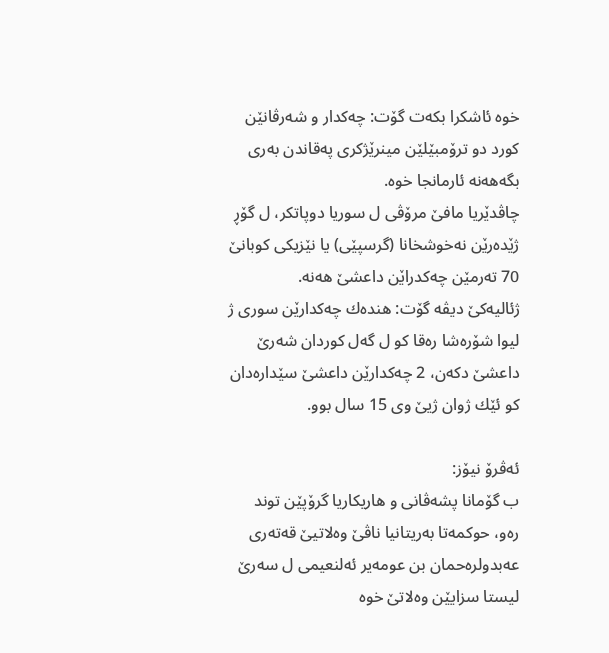خوه‌ ئاشكرا بكه‌ت گۆت: چه‌كدار و شه‌رڤانێن كورد دو ترۆمبێلێن مینرێژكرى په‌قاندن به‌رى بگه‌هه‌نه‌ ئارمانجا خوه‌.
چاڤدێریا مافێ مرۆڤى ل سوریا دوپاتكر، ل گۆڕ ژێده‌رێن نه‌خوشخانا (گرسپێى) یا نێزیكى كوبانێ 70 ته‌رمێن چه‌كدراێن داعشێ هه‌نه‌.
ژئالیه‌كێ دیڤه‌ گۆت: هنده‌ك چه‌كدارێن سورى ژ لیوا شۆره‌شا ره‌قا كو ل گه‌ل كوردان شه‌رێ داعشێ دكه‌ن، 2 چه‌كدارێن داعشێ سێداره‌دان كو ئێك ژوان ژیێ وى 15 سال بوو.

ئه‌ڤرۆ نیۆز:
ب گۆمانا پشه‌ڤانى و هاریكاریا گرۆپێن توند ره‌و، حوكمه‌تا به‌ریتانیا ناڤێ وه‌لاتیێ قه‌ته‌رى عه‌بدولره‌حمان بن عومه‌یر ئه‌لنعیمى ل سه‌رێ لیستا سزایێن وه‌لاتێ خوه‌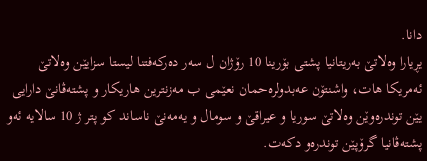دانا.
یڕیارا وه‌لاتێ به‌ریتانیا پشتى بۆرینا 10 رۆژان ل سه‌ر ده‌ركه‌فتنا لیستا سزایێن وه‌لاتێ ئه‌مریكا هات، واشنتۆن عه‌بدولره‌حمان نعێمى ب مه‌زنترین هاریكار و پشته‌ڤانێ دارایى یێن توندره‌وێن وه‌لاتێ سوریا و عیراقێ و سومال و یه‌مه‌نێ ناساند كو پتر ژ 10 سالایه‌ ئه‌و پشته‌ڤانیا گرۆپێن توندره‌و دكه‌ت.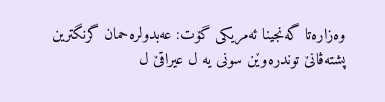وه‌زاره‌تا گه‌نجینا ئه‌مریكى گۆت: عه‌بدولره‌حمان گرنگترین پشته‌ڤانێ توندره‌وێن سونى یه‌ ل عیراقێ ل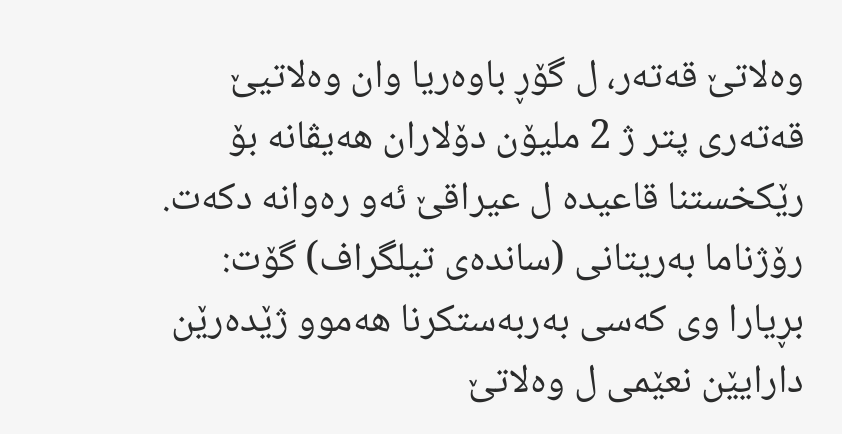وه‌لاتێ قه‌ته‌ر، ل گۆڕ باوه‌ریا وان وه‌لاتیێ قه‌ته‌رى پتر ژ 2 ملیۆن دۆلاران هه‌یڤانه‌ بۆ رێكخستنا قاعیده‌ ل عیراقێ ئه‌و ره‌وانه‌ دكه‌ت.
رۆژناما به‌ریتانى (سانده‌ى تیلگراف) گۆت: بڕیارا وى كه‌سى به‌ربه‌ستكرنا هه‌موو ژێده‌رێن دارایێن نعێمى ل وه‌لاتێ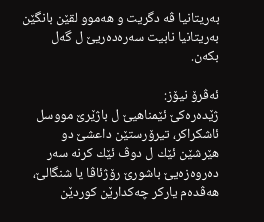به‌ریتانیا ڤه‌ دگریت و هه‌موو لقێن بانگێن به‌ریتانیا نابیت سه‌ره‌ده‌ریێ ل گه‌ل بكه‌ن.

ئه‌ڤرۆ نیۆز:
ژێده‌ره‌كێ ئێمناهیێ ل باژێرێ مووسل ئاشكراكر، تیرۆرستێن داعشێ دو هێرشێن ئێك ل دوڤ ئێك كرنه‌ سه‌ر ده‌روه‌زه‌یێ باشورێ رۆژئاڤا یا شنگالێ، هه‌ڤده‌م یاركر چه‌كدارێن كوردێن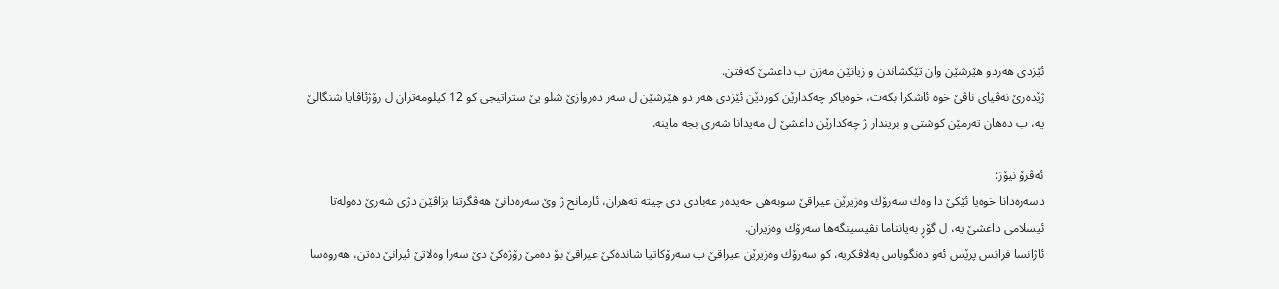ئێزدى هه‌ردو هێرشێن وان تێكشاندن و زیانێن مه‌زن ب داعشێ كه‌فتن.
ژێده‌رێ نه‌ڤیاى ناڤێ خوه‌ ئاشكرا بكه‌ت، خوه‌یاكر چه‌كدارێن كوردێن ئێزدى هه‌ر دو هێرشێن ل سه‌ر ده‌روازێ شلو یێ ستراتیجى كو 12 كیلومه‌تران ل رۆژئاڤایا شنگالێ یه‌، ب ده‌هان ته‌رمێن كوشتى و بریندار ژ چه‌كدارێن داعشێ ل مه‌یدانا شه‌رى بجه ماینه‌.

ئه‌ڤرۆ نیۆز:
دسه‌ره‌دانا خوه‌یا ئێكێ دا وه‌ك سه‌رۆك وه‌زیرێن عیراقێ سوبه‌هى حه‌یده‌ر عه‌بادى دى چیته‌ ته‌هران، ئارمانح ژ وێ سه‌ره‌دانێ هه‌ڤگرتنا بزاڤێن دژى شه‌رێ ده‌وله‌تا ئیسلامى داعشێ یه‌، ل گۆڕ به‌یانناما نڤیسینگه‌ها سه‌رۆك وه‌زیران.
ئاژانسا فرانس پرێس ئه‌و ده‌نگوباس به‌لاڤكریه‌، كو سه‌رۆك وه‌زیرێن عیراقێ ب سه‌رۆكاتیا شانده‌كێ عیراقێ بۆ ده‌مێ رۆژه‌كێ دێ سه‌را وه‌لاتێ ئیرانێ ده‌تن، هه‌روه‌سا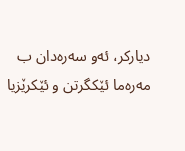دیاركر، ئه‌و سه‌ره‌دان ب مه‌ره‌ما ئێكگرتن و ئێكرێزیا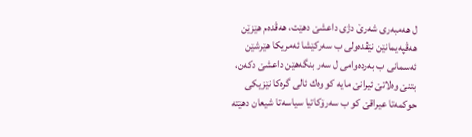ل هه‌مبه‌رى شه‌رێ دژى داعشێ دهێت، هه‌ڤده‌م هێزێن هه‌ڤپه‌یمانێن نێڤده‌ولى ب سه‌ركێشا ئه‌مریكا هێرشێن ئه‌سمانى ب به‌رده‌وامى ل سه‌ر بنگه‌هێن داعشێ دكه‌ن، بتنێ وه‌لاتێ ئیرانێ مایه‌ كو وه‌ك ئالى گره‌كا نێزیكى حوكمه‌تا عیراقێ كو ب سه‌رۆكاتیا سیاسه‌تا شیعان دهێته‌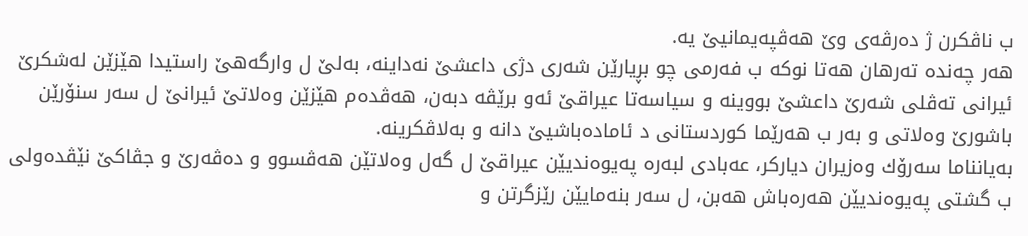ب ناڤكرن ژ ده‌رڤه‌ى وێ هه‌ڤپه‌یمانیێ یه‌.
هه‌ر چه‌نده‌ ته‌رهان هه‌تا نوكه‌ ب فه‌رمى چو بڕیارێن شه‌رى دژى داعشێ نه‌داینه‌، به‌لێ ل وارگه‌هێ راستیدا هێزێن له‌شكرێ ئیرانى ته‌ڤلى شه‌رێ داعشێ بووینه‌ و سیاسه‌تا عیراقێ ئه‌و برێڤه‌ دبه‌ن، هه‌ڤده‌م هێزێن وه‌لاتێ ئیرانێ ل سه‌ر سنۆرێن باشورێ وه‌لاتى و به‌ر ب هه‌رێما كوردستانى د ئاماده‌باشیێ دانه‌ و به‌لاڤكرینه‌.
به‌یانناما سه‌رۆك وه‌زیران دیاركر، عه‌بادى لبه‌ره‌ په‌یوه‌ندیێن عیراقێ ل گه‌ل وه‌لاتێن هه‌ڤسوو و ده‌ڤه‌رێ و جڤاكێ نێڤده‌ولى ب گشتى په‌یوه‌ندیێن هه‌ره‌باش هه‌بن، ل سه‌ر بنه‌مایێن رێزگرتن و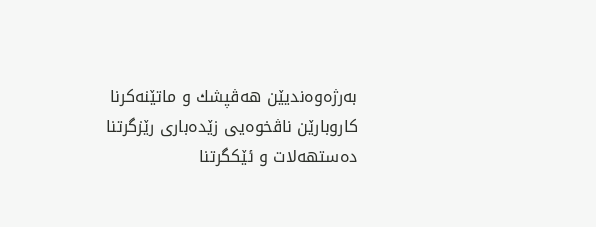به‌رژه‌وه‌ندیێن هه‌ڤپشك و ماتێنه‌كرنا كاروبارێن ناڤخوه‌یى زێده‌بارى رێزگرتنا ده‌ستهه‌لات و ئێكگرتنا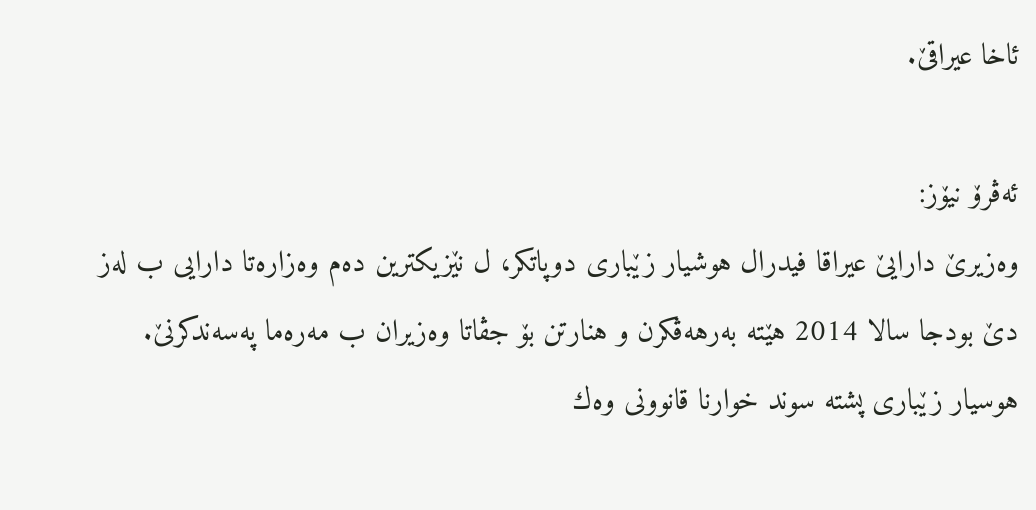ئاخا عیراقێ.

ئه‌ڤرۆ نیۆز:
وه‌زیرێ دارایێ عیراقا فیدرال هوشیار زێبارى دوپاتكر، ل نێزیكترین ده‌م وه‌زاره‌تا دارایى ب له‌ز دێ بودجا سالا 2014 هێته‌ به‌رهه‌ڤكرن و هنارتن بۆ جڤاتا وه‌زیران ب مه‌ره‌ما په‌سه‌ندكرنێ.
هوسیار زێبارى پشته‌ سوند خوارنا قانوونى وه‌ك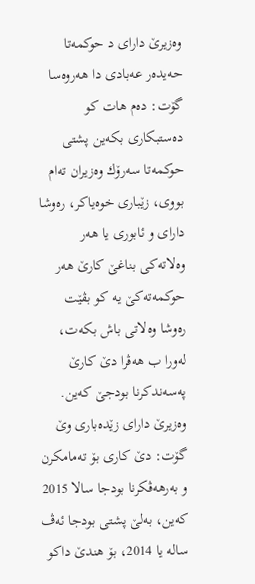وه‌زیرێ داراى د حوكمه‌تا حه‌یده‌ر عه‌بادى دا هه‌روه‌سا گۆت: ده‌م هات كو ده‌ستبكارى بكه‌ین پشتى حوكمه‌تا سه‌رۆك وه‌زیران ته‌ام بووى، زێبارى خوه‌یاكر، ره‌وشا داراى و ئابورى یا هه‌ر وه‌لاته‌كى بناغێ كارێ هه‌ر حوكمه‌ته‌كێ یه‌ كو بڤێت ره‌وشا وه‌لاتى باش بكه‌ت، له‌ورا ب هه‌ڤرا دێ كارێ په‌سه‌ندكرنا بودجێ كه‌ین.
وه‌زیرێ داراى زێده‌بارى وێ گۆت: دێ كارى بۆ ته‌مامكرن و به‌رهه‌ڤكرنا بودجا سالا 2015 كه‌ین، به‌لێ پشتى بودجا ئه‌ڤ ساله‌ یا 2014، بۆ هندێ داكو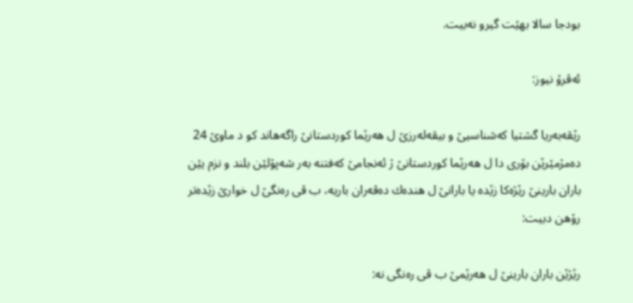بودجا سالا بهێت گیرو نه‌بیت.

ئه‌ڤرۆ نيوز:

رێڤه‌به‌ريا گشتيا كه‌شناسيێ و بيڤه‌له‌رزێ ل هه‌رێما كوردستانێ راگه‌هاند كو د ماوێ 24 ده‌مژمێرێن بۆرى دا ل هه‌رێما كوردستانێ ژ ئه‌نجامێ كه‌فتنه‌ به‌ر شه‌پۆلێن بلند و نزم يێن باران بارينێ رێژه‌كا زێده‌ يا بارانێ ل هنده‌ك ده‌ڤه‌ران باريه‌، ب ڤى ره‌نگێ ل خوارێ زێده‌تر رۆهن دبيت:

رێژێن باران بارينێ ل هه‌رێمێ ب ڤى ره‌نگى نه‌: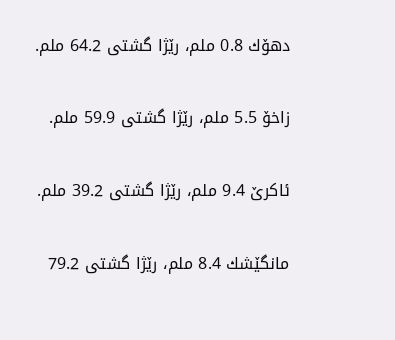دهۆك 0.8 ملم‌، رێژا گشتى 64.2 ملم‌.

زاخۆ 5.5 ملم‌، رێژا گشتى 59.9 ملم‌.

ئاكرێ 9.4 ملم‌، رێژا گشتى 39.2 ملم‌.

مانگێشك 8.4 ملم‌، رێژا گشتى 79.2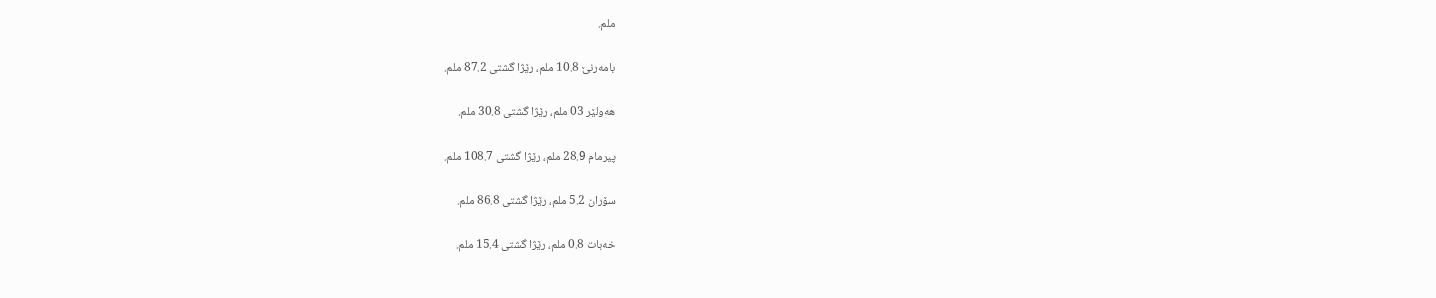ملم‌.

بامه‌رنێ 10.8 ملم‌، رێژا گشتى 87.2 ملم‌.

هه‌ولێر 03 ملم‌، رێژا گشتى 30.8 ملم‌.

پيرمام 28.9 ملم‌، رێژا گشتى 108.7 ملم‌.

سۆران 5.2 ملم‌، رێژا گشتى 86.8 ملم‌.

خه‌بات 0.8 ملم، رێژا گشتى 15.4 ملم.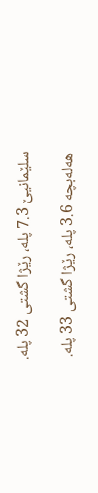سلێمانيێ 7.3 پله‌، رێژا گشتى 32 پله‌.

هه‌له‌بچه 3.6 پله‌، رێژا گشتى 33 پله‌.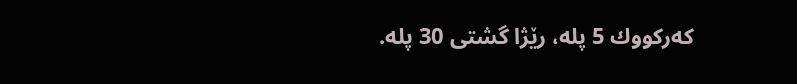كه‌ركووك 5 پله‌، رێژا گشتى 30 پله‌.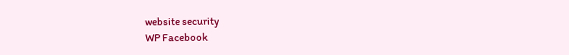website security
WP Facebook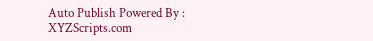Auto Publish Powered By : XYZScripts.com